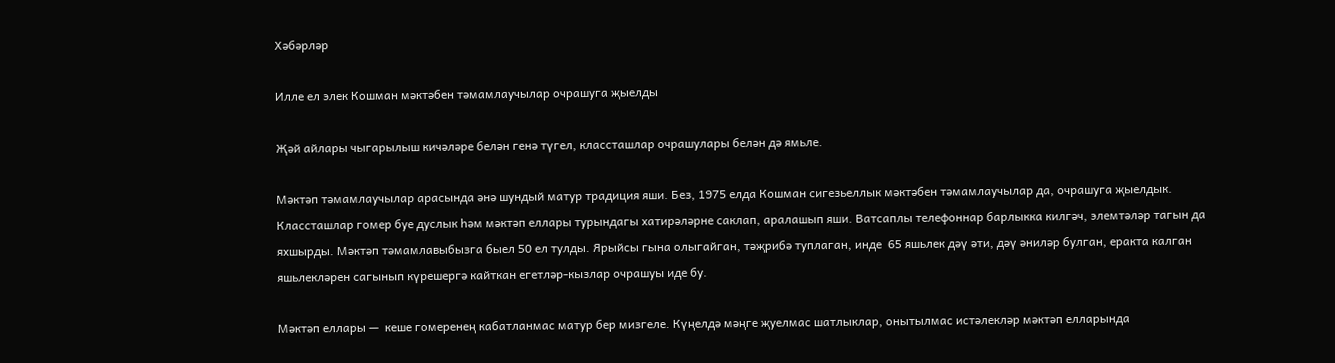Хәбәрләр

Илле ел элек Кошман мәктәбен тәмамлаучылар очрашуга җыелды

Җәй айлары чыгарылыш кичәләре белән генә түгел, классташлар очрашулары белән дә ямьле.

Мәктәп тәмамлаучылар арасында әнә шундый матур традиция яши. Без, 1975 елда Кошман сигезьеллык мәктәбен тәмамлаучылар да, очрашуга җыелдык.
Классташлар гомер буе дуслык һәм мәктәп еллары турындагы хатирәләрне саклап, аралашып яши. Ватсаплы телефоннар барлыкка килгәч, элемтәләр тагын да яхшырды. Мәктәп тәмамлавыбызга быел 50 ел тулды. Ярыйсы гына олыгайган, тәҗрибә туплаган, инде  65 яшьлек дәү әти, дәү әниләр булган, еракта калган яшьлекләрен сагынып күрешергә кайткан егетләр-кызлар очрашуы иде бу.

Мәктәп еллары —  кеше гомеренең кабатланмас матур бер мизгеле. Күңелдә мәңге җуелмас шатлыклар, онытылмас истәлекләр мәктәп елларында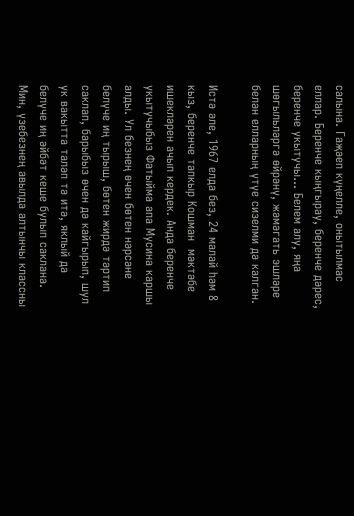салына. Гаҗәеп күңелле, онытылмас еллар. Беренче кыңгырау, беренче дәрес, беренче укытучы... Белем алу, яңа шөгыльләргә өйрәнү, жәмәгать эшләре белән елларның үтүе сизелми дә калган.

Истә әле, 1967 елда без, 24 малай һәм 8 кыз, беренче тапкыр Кошман  мәктәбе ишекләрен ачып кердек. Анда беренче укытучыбыз Фатыйма апа Мусина каршы алды. Ул безнең өчен бөтен нәрсәне белүче иң тырыш, бөтен жирдә тәртип саклап, барыбыз өчен дә кайгырып, шул ук вакытта таләп тә итә, яклый да белүче иң әйбәт кеше булып саклана. Мин, үзебезнең авылда алтынчы классны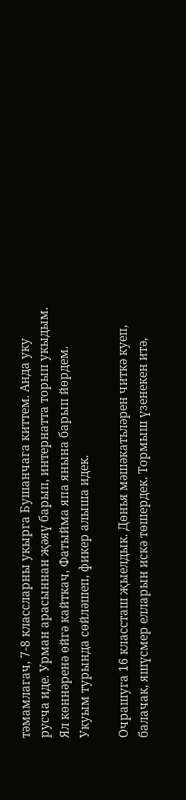тәмамлагач, 7-8 классларны укырга Бушанчага киттем. Анда уку русча иде. Урман арасыннан җәяү барып, интернатта торып укыдым. Ял көннәренә өйгә кайткач, Фатыйма япа янына барып йөрдем. Укуым турында сөйләшеп, фикер алыша идек.

Очрашуга 16 классташ җыелдык. Дөнья мәшәкатьләрен читкә куеп, балачак, яшүсмер елларын искә төшердек. Тормыш үзенекен итә,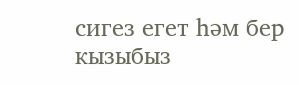сигез егет һәм бер кызыбыз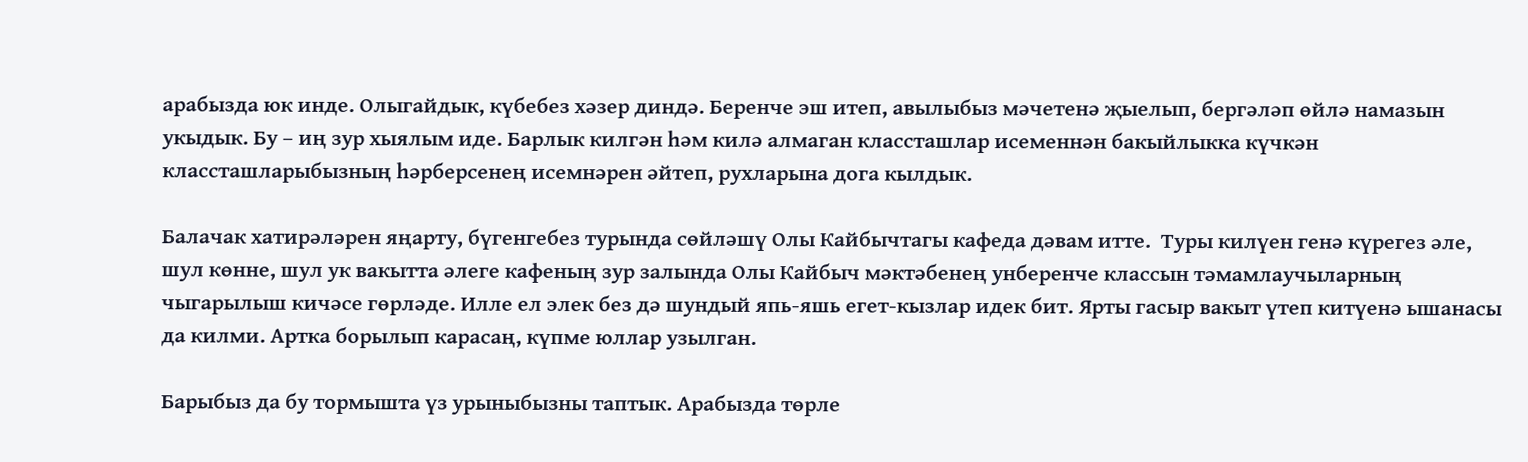арабызда юк инде. Олыгайдык, күбебез хәзер диндә. Беренче эш итеп, авылыбыз мәчетенә җыелып, бергәләп өйлә намазын укыдык. Бу – иң зур хыялым иде. Барлык килгән һәм килә алмаган классташлар исеменнән бакыйлыкка күчкән  классташларыбызның һәрберсенең исемнәрен әйтеп, рухларына дога кылдык.

Балачак хатирәләрен яңарту, бүгенгебез турында сөйләшү Олы Кайбычтагы кафеда дәвам итте.  Туры килүен генә күрегез әле, шул көнне, шул ук вакытта әлеге кафеның зур залында Олы Кайбыч мәктәбенең унберенче классын тәмамлаучыларның чыгарылыш кичәсе гөрләде. Илле ел элек без дә шундый япь-яшь егет-кызлар идек бит. Ярты гасыр вакыт үтеп китүенә ышанасы да килми. Артка борылып карасаң, күпме юллар узылган.

Барыбыз да бу тормышта үз урыныбызны таптык. Арабызда төрле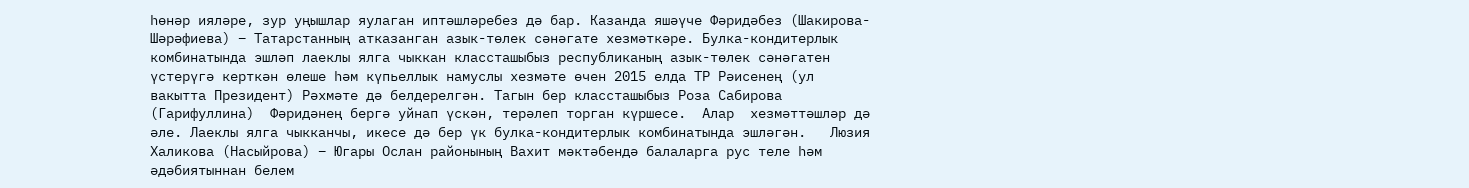һөнәр ияләре, зур уңышлар яулаган иптәшләребез дә бар. Казанда яшәүче Фәридәбез (Шакирова-Шәрәфиева) – Татарстанның атказанган азык-төлек сәнәгате хезмәткәре. Булка-кондитерлык комбинатында эшләп лаеклы ялга чыккан классташыбыз республиканың азык-төлек сәнәгатен үстерүгә керткән өлеше һәм күпьеллык намуслы хезмәте өчен 2015 елда ТР Рәисенең (ул вакытта Президент) Рәхмәте дә белдерелгән. Тагын бер классташыбыз Роза Сабирова (Гарифуллина)  Фәридәнең бергә уйнап үскән, терәлеп торган күршесе.  Алар  хезмәттәшләр дә әле. Лаеклы ялга чыкканчы, икесе дә бер үк булка-кондитерлык комбинатында эшләгән.   Люзия Халикова (Насыйрова) – Югары Ослан районының Вахит мәктәбендә балаларга рус теле һәм әдәбиятыннан белем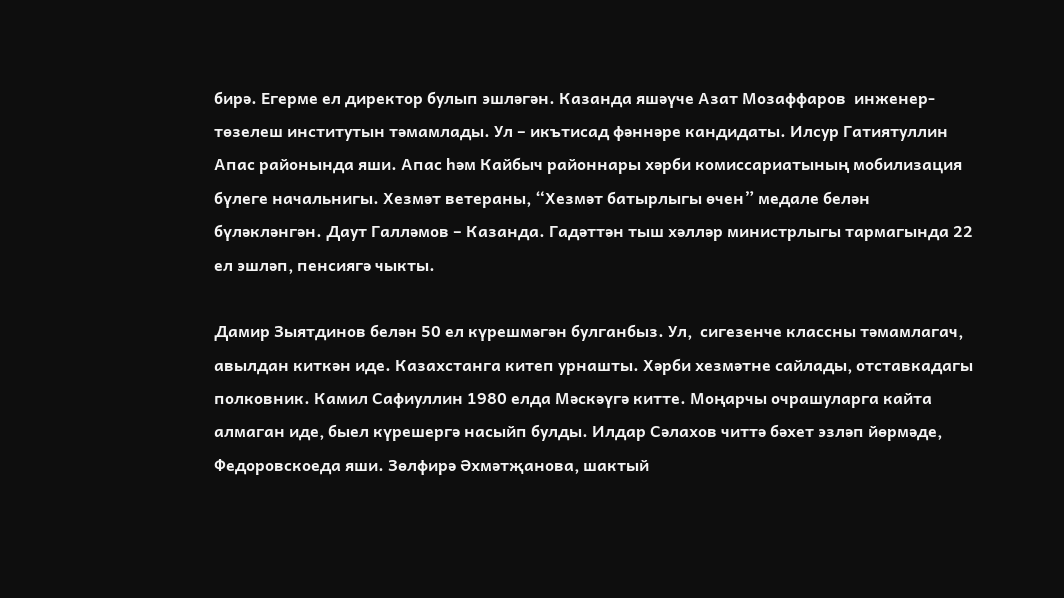бирә. Егерме ел директор булып эшләгән. Казанда яшәүче Азат Мозаффаров  инженер-төзелеш институтын тәмамлады. Ул – икътисад фәннәре кандидаты. Илсур Гатиятуллин Апас районында яши. Апас һәм Кайбыч районнары хәрби комиссариатының мобилизация бүлеге начальнигы. Хезмәт ветераны, “Хезмәт батырлыгы өчен” медале белән бүләкләнгән. Даут Галләмов – Казанда. Гадәттән тыш хәлләр министрлыгы тармагында 22 ел эшләп, пенсиягә чыкты.

Дамир Зыятдинов белән 50 ел күрешмәгән булганбыз. Ул,  сигезенче классны тәмамлагач, авылдан киткән иде. Казахстанга китеп урнашты. Хәрби хезмәтне сайлады, отставкадагы полковник. Камил Сафиуллин 1980 елда Мәскәүгә китте. Моңарчы очрашуларга кайта алмаган иде, быел күрешергә насыйп булды. Илдар Сәлахов читтә бәхет эзләп йөрмәде, Федоровскоеда яши. Зөлфирә Әхмәтҗанова, шактый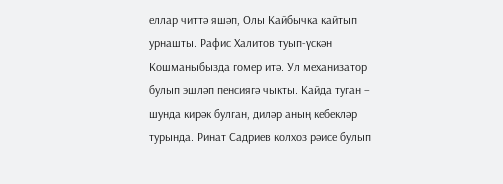еллар читтә яшәп, Олы Кайбычка кайтып урнашты. Рафис Халитов туып-үскән Кошманыбызда гомер итә. Ул механизатор булып эшләп пенсиягә чыкты. Кайда туган – шунда кирәк булган, диләр аның кебекләр турында. Ринат Садриев колхоз рәисе булып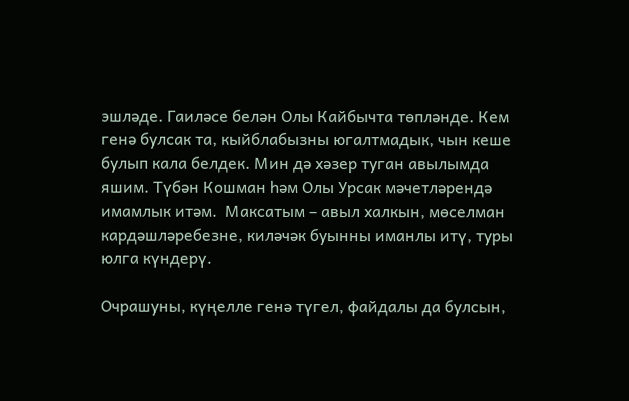эшләде. Гаиләсе белән Олы Кайбычта төпләнде. Кем генә булсак та, кыйблабызны югалтмадык, чын кеше булып кала белдек. Мин дә хәзер туган авылымда яшим. Түбән Кошман һәм Олы Урсак мәчетләрендә имамлык итәм.  Максатым – авыл халкын, мөселман кардәшләребезне, киләчәк буынны иманлы итү, туры юлга күндерү.

Очрашуны, күңелле генә түгел, файдалы да булсын,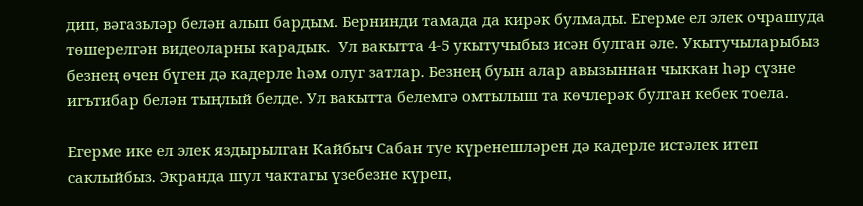дип, вәгазьләр белән алып бардым. Бернинди тамада да кирәк булмады. Егерме ел элек очрашуда төшерелгән видеоларны карадык.  Ул вакытта 4-5 укытучыбыз исән булган әле. Укытучыларыбыз безнең өчен бүген дә кадерле һәм олуг затлар. Безнең буын алар авызыннан чыккан һәр сүзне игътибар белән тыңлый белде. Ул вакытта белемгә омтылыш та көчлерәк булган кебек тоела.

Егерме ике ел элек яздырылган Кайбыч Сабан туе күренешләрен дә кадерле истәлек итеп саклыйбыз. Экранда шул чактагы үзебезне күреп,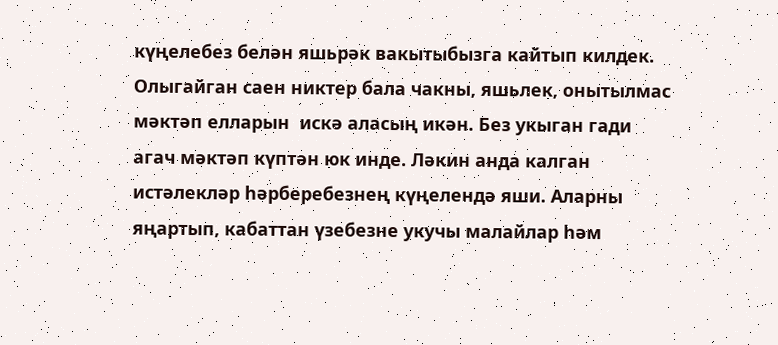күңелебез белән яшьрәк вакытыбызга кайтып килдек. Олыгайган саен никтер бала чакны, яшьлек, онытылмас мәктәп елларын  искә аласың икән. Без укыган гади  агач мәктәп күптән юк инде. Ләкин анда калган истәлекләр һәрберебезнең күңелендә яши. Аларны яңартып, кабаттан үзебезне укучы малайлар һәм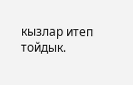кызлар итеп тойдык.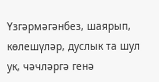Үзгәрмәгәнбез, шаярып, көлешүләр, дуслык та шул ук, чәчләргә генә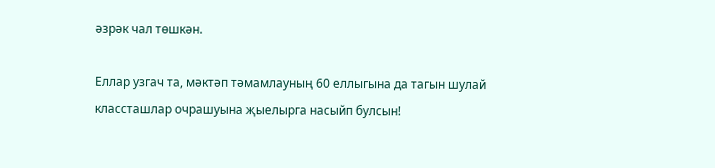әзрәк чал төшкән.

Еллар узгач та, мәктәп тәмамлауның 60 еллыгына да тагын шулай классташлар очрашуына җыелырга насыйп булсын!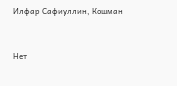Илфар Сафиуллин, Кошман


Нет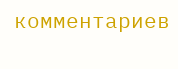комментариев